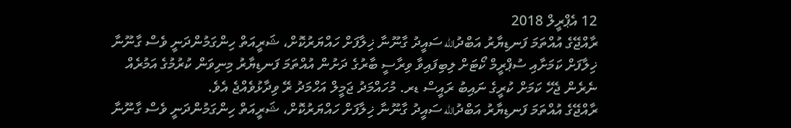12 އެޕްރީލް 2018
ރާއްޖޭގެ އުއްތަމަ ފަނޑިޔާރު އަބްދުالله ސައީދު ގާނޫނާ ޚިލާފަށް ހައްޔަރުކޮށް، ޝަރީއަތް ހިންގަމުންދަނީ ވެސް ގާނޫނާ ޚިލާފަށް ކަމަށާއި ސުޕްރީމް ކޯޓަށް ލިބިފައިވާ ވިރާސީ ބާރުގެ ދަށުން އުއްތަމަ ފަނޑިޔާރު މިނިވަން ކުރުމުގެ އަމުރެއް ނެރެން ޖެހޭ ކަމަށް ކުރީގެ ނައިބު ރައީސް ޑރ. މުހައްމަދު ޖަމީލް އަހްމަދު ރޭ ވިދާޅުވެއްޖެ އެވެ.
ރާއްޖޭގެ އުއްތަމަ ފަނޑިޔާރު އަބްދުالله ސައީދު ގާނޫނާ ޚިލާފަށް ހައްޔަރުކޮށް، ޝަރީއަތް ހިންގަމުންދަނީ ވެސް ގާނޫނާ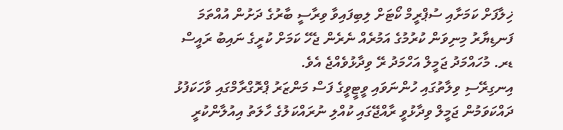ޚިލާފަށް ކަމަށާއި ސުޕްރީމް ކޯޓަށް ލިބިފައިވާ ވިރާސީ ބާރުގެ ދަށުން އުއްތަމަ ފަނޑިޔާރު މިނިވަން ކުރުމުގެ އަމުރެއް ނެރެން ޖެހޭ ކަމަށް ކުރީގެ ނައިބު ރައީސް ޑރ. މުހައްމަދު ޖަމީލް އަހްމަދު ރޭ ވިދާޅުވެއްޖެ އެވެ.
އިނގިރޭސި ވިލާތުގައި ހުންނަވައި ވީޓީވީގެ ފަސް މަންޒަރު ޕްރޮގްރާމްގައި ވާހަކަފުޅު ދައްކަވަމުން ޖަމީލް ވިދާޅުވީ ރާއްޖޭގައި ކުއްލި ނުރައްކަލުގެ ހާލަތު އިއުލާންކުރީ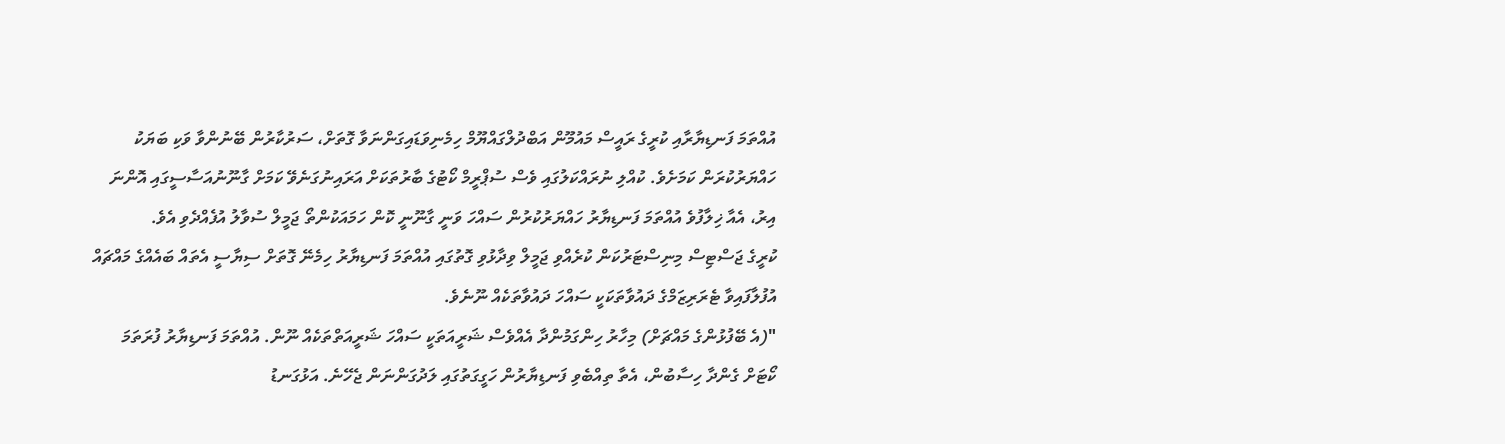އުއްތަމަ ފަނޑިޔާރާއި ކުރީގެ ރައީސް މައުމޫން އަބްދުލްގައްޔޫމް ހިމެނިވަޑައިގަންނަވާ ގޮތަށް، ސަރުކާރުން ބޭނުންވާ ވަކި ބަޔަކު ހައްޔަރުކުރަން ކަމަށެވެ. ކުއްލި ނުރައްކަލުގައި ވެސް ސުޕްރީމް ކޯޓުގެ ބާރުތަކަށް އަރައިނުގަނެވޭ ކަމަށް ގާނޫނުއަސާސީގައި އޮންނަ އިރު، އެއާ ޚިލާފުވެ އުއްތަމަ ފަނޑިޔާރު ހައްޔަރުކުރުން ސައްހަ ވަނީ ގާނޫނީ ކޮން ހަމައަކުންތޯ ޖަމީލް ސުވާލު އުފެއްދެވި އެވެ.
ކުރީގެ ޖަސްޓިސް މިނިސްޓަރުކަން ކުރެއްވި ޖަމީލް ވިދާޅުވި ގޮތުގައި އުއްތަމަ ފަނޑިޔާރު ހިމެނޭ ގޮތަށް ސިޔާސީ އެތައް ބައެއްގެ މައްޗައް އުފުލާފައިވާ ޓެރަރިޒަމްގެ ދައުވާތަކަކީ ސައްހަ ދައުވާތަކެއް ނޫނެވެ.
"(އެ ބޭފުޅުންގެ މައްޗަށް) މިހާރު ހިންގަމުންދާ އެއްވެސް ޝަރީއަތަކީ ސައްހަ ޝަރީއަތްތަކެއް ނޫން. އުއްތަމަ ފަނޑިޔާރު ފުރަތަމަ ކޯޓަށް ގެންދާ ހިސާބުން، އެތާ ތިއްބެވި ފަނޑިޔާރުން ހަގީގަތުގައި ލަދުގަންނަން ޖެހޭނެ. އަޅުގަނޑު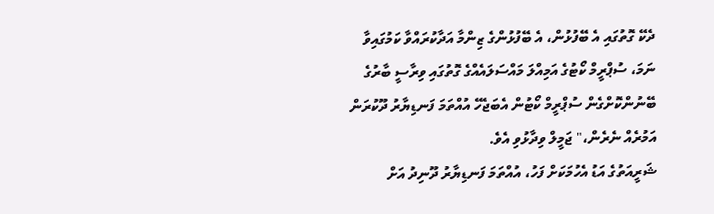ދެކޭ ގޮތުގައި އެ ބޭފުޅުން، އެ ބޭފުޅުންގެ ޒިންމާ އަދާކުރައްވާ ކަމުގައިވާ ނަމަ، ސުޕްރީމް ކޯޓުގެ އަމިއްލަ މައްސަލައެއްގެ ގޮތުގައި ވިރާސީ ބާރުގެ ބޭނުންކޮށްގެން ސުޕްރީމް ކޯޓުން އެބަޖެހޭ އުއްތަމަ ފަނޑިޔާރު ދޫކުރަން އަމުރެއް ނެރެން،" ޖަމީލް ވިދާޅުވި އެވެ.
ޝަރީއަތުގެ އަޑު އެހުމަކަށް ފަހު، އުއްތަމަ ފަނޑިޔާރު ދޫނިދު އަށް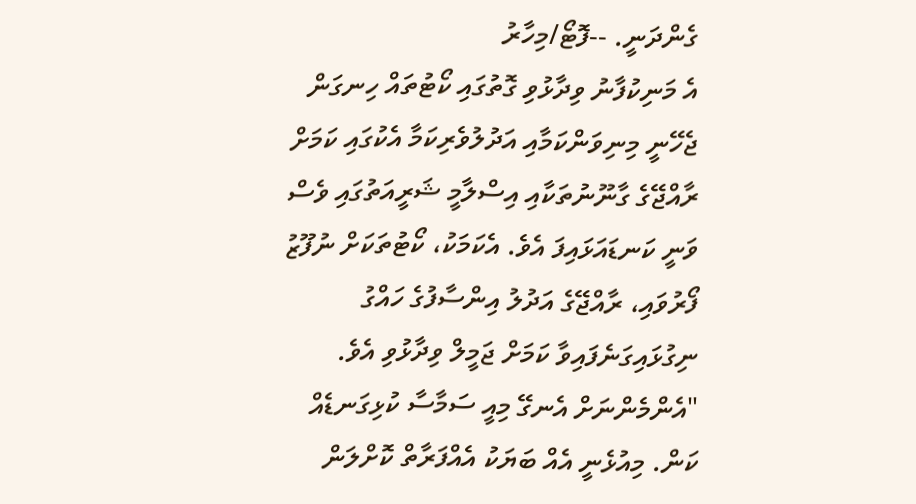ގެންދަނީ. --ފޮޓޯ/މިހާރު
އެ މަނިކުފާނު ވިދާޅުވި ގޮތުގައި ކޯޓުތައް ހިނގަން ޖެހޭނީ މިނިވަންކަމާއި އަދުލުވެރިކަމާ އެކުގައި ކަމަށް ރާއްޖޭގެ ގާނޫނުތަކާއި އިސްލާމީ ޝަރީއަތުގައި ވެސް ވަނީ ކަނޑައަޅައިފަ އެވެ. އެކަމަކު، ކޯޓުތަކަށް ނުފޫޒު ފޯރުވައި، ރާއްޖޭގެ އަދުލު އިންސާފުގެ ހައްގު ނިގުޅައިގަނެފައިވާ ކަމަށް ޖަމީލް ވިދާޅުވި އެވެ.
"އެންމެންނަށް އެނގޭ މިއީ ސަމާސާ ކުޅިގަނޑެއް ކަން. މިއުޅެނީ އެއް ބަޔަކު އެއްފަރާތް ކޮށްލަން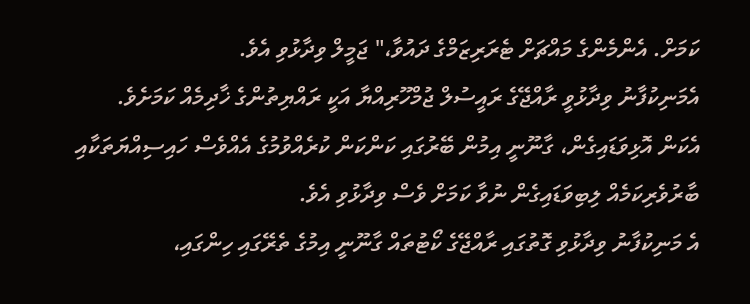ކަމަށް. އެންމެންގެ މައްޗަށް ޓެރަރިޒަމްގެ ދައުވާ،" ޖަމީލް ވިދާޅުވި އެވެ.
އެމަނިކުފާނު ވިދާޅުވީ ރާއްޖޭގެ ރައީސުލް ޖުމްހޫރިއްޔާ އަކީ ރައްޔިތުންގެ ޚާދިމެއް ކަމަށެވެ. އެކަން އޮޅިވަޑައިގެން، ގާނޫނީ އިމުން ބޭރުގައި ކަންކަން ކުރެއްވުމުގެ އެއްވެސް ހައިސިއްޔަތަކާއި ބާރުވެރިކަމެއް ލިބިވަޑައިގެން ނުވާ ކަމަށް ވެސް ވިދާޅުވި އެވެ.
އެ މަނިކުފާނު ވިދާޅުވި ގޮތުގައި ރާއްޖޭގެ ކޯޓުތައް ގާނޫނީ އިމުގެ ތެރޭގައި ހިންގައި،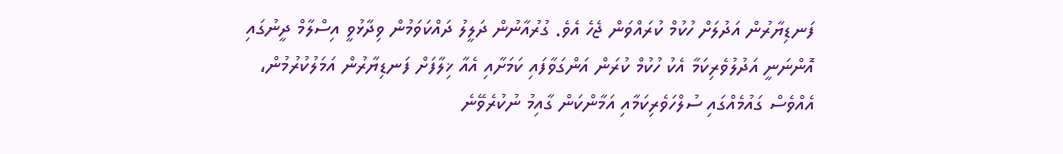ފަނޑިޔާރުން އަދުލަށް ހުކުމް ކުރައްވަން ޖެހެ އެވެ. ގުރުއާނުން ދަލީލު ދައްކަވަމުން ވިދާޅުވީ އިސްލާމް ދީނުގައި އޮންނަނީ އަދުލުވެރިކަމާ އެކު ހުކުމް ކުރަން އަންގަވާފައި ކަމަށާއި އެއާ ޚިލާފަށް ފަނޑިޔާރުން އަމަލުކުރުމުން، އެއްވެސް ގައުމެއްގައި ސުލްހަވެރިކަމާއި އަމާންކަން ގާއިމު ނުކުރެވޭނެ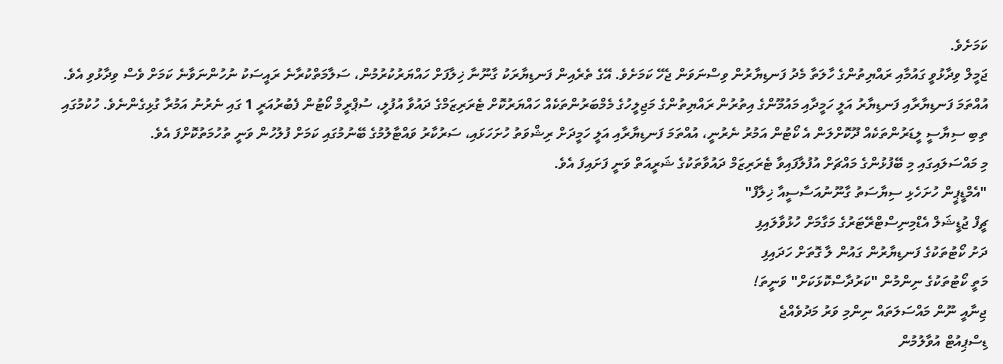ކަމަށެވެ.
ޖަމީލް ވިދާޅުވީ ގައުމާއި ރައްޔިތުންގެ ހާލަތާ މެދު ފަނޑިޔާރުން ވިސްނަވަން ޖެހޭ ކަމަށެވެ. އޭގެ ތެރެއިން ފަނޑިޔާރަކު ގާނޫނާ ޚިލާފަށް ހައްޔަރުކުރުމުން، ސަލާމަތްކުރާނެ ރައީސަކު ނުހުންނަވާނެ ކަމަށް ވެސް ވިދާޅުވި އެވެ.
އުއްތަމަ ފަނޑިޔާރާއި ފަނޑިޔާރު އަލީ ހަމީދާއި މައުމޫންގެ އިތުރުން ރައްޔިތުންގެ މަޖިލީހުގެ މެމްބަރުންތަކެއް ހައްޔަރުކޮށް ޓެރަރިޒަމްގެ ދައުވާ އުފުލީ، ސުޕްރީމް ކޯޓުން ފެބުރުއަރީ 1 ގައި ނެރުނު އަމުރާ ގުޅިގެންނެވެ. ހުކުމުގައި ތިބި ސިޔާސީ ލީޑަރުންތަކެއް ދޫކޮށްލަން އެ ކޯޓުން އަމުރު ނެރުނީ، އުއްތަމަ ފަނޑިޔާރާއި އަލީ ހަމީދަށް ރިޝްވަތު ހުށަހަޅައި، ސަރުކާރު ވައްޓާލުމުގެ ބޭނުމުގައި ކަމަށް ފުލުހުން ވަނީ ތުހުމަތުކޮށްފަ އެވެ.
މި މައްސަލައިގައި މި ބޭފުޅުންގެ މައްޗަށް އުފުލާފައިވާ ޓެރަރިޒަމް ދައުވާތަކުގެ ޝަރީއަތް ވަނީ ފަށައިފަ އެވެ.
"އެމްޑީޕީން ހުށަހެޅި ސިޔާސަތު ގާނޫނުއަސާސީއާ ޚިލާފް"
ޗީފް ޖުޑީޝަލް އެޑްމިނިސްޓްރޭޓަރުގެ މަގާމަށް ހުޅުވާލައިފި
ދަށު ކޯޓުތަކުގެ ފަނޑިޔާރުން ގައުން ލާ ގޮތަށް ހަދައިފި
މަތީ ކޯޓުތަކުގެ ނިންމުން "ކަރުދާސްކޮޅަކަށް" ވަނީތަ!
ޖިނާއީ ނޫން މައްސަލަތައް ނިންމި ވަރު މަދުވެއްޖެ
ޑިސްޕިއުޓް އުވާލުމުން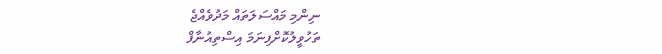ނިންމި މައްސަލަތައް މަދުވެއްޖެ
ތަހުވީލުކޮށްފިނަމަ އިސްތިއުނާފް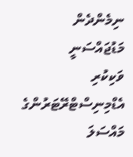ނިމެންދެން މަޑުޖައްސަނީ
ވަކިކުރި އެޑްމިނިސްޓްރޭޓަރުންގެ މައްސަލަ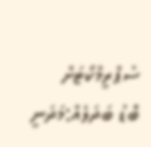ސުޕްރީމްކޯޓަށް
ބޮޑު ބަދަލެއް:މަދަނީ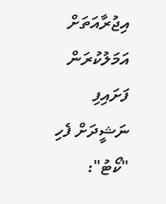އިޖުރާއަތަށް އަމަލުކުރަން ފަށައިފި
ނަޝީދަށް ފެހި "ކޯޓު":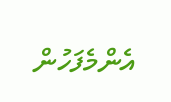އެންމެފަހުން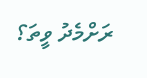ރަށްމެދު ވީތަ؟